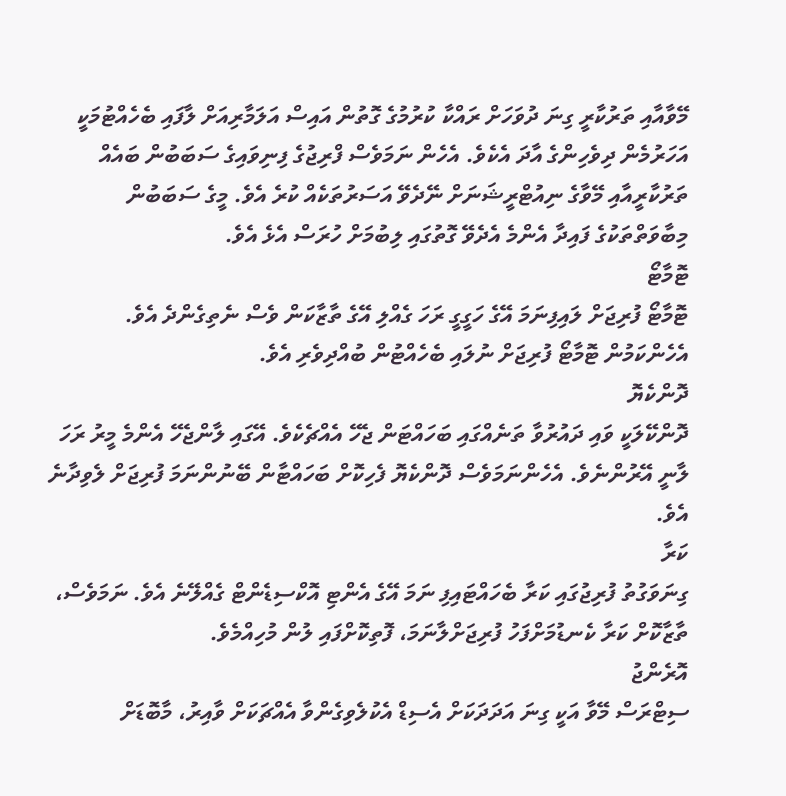މޭވާއާއި ތަރުކާރީ ގިނަ ދުވަހަށް ރައްކާ ކުރުމުގެ ގޮތުން އައިސް އަލަމާރިއަށް ލާފައި ބެހެއްޓުމަކީ އަހަރުމެން ދިވެހިންގެ އާދަ އެކެވެ. އެހެން ނަމަވެސް ފްރިޖުގެ ފިނިވައިގެ ސަބަބުން ބައެއް ތަރުކާރީއާއި މޭވާގެ ނިއުޓްރީޝަނަށް ނޭދެވޭ އަސަރުތަކެއް ކުރެ އެވެ. މީގެ ސަބަބުން މިބާވަތްތަކުގެ ފައިދާ އެންމެ އެދެވޭ ގޮތުގައި ލިބުމަށް ހުރަސް އެޅެ އެވެ.
ޓޮމާޓޯ
ޓޮމާޓޯ ފުރިޖަށް ލައިފިނަމަ އޭގެ ހަގީގީ ރަހަ ގެއްލި އޭގެ ތާޒާކަން ވެސް ނެތިގެންދެ އެވެ. އެހެންކަމުން ޓޮމާޓޯ ފުރިޖަށް ނުލައި ބެހެއްޓުން ބުއްދިވެރި އެވެ.
ދޮންކެޔޮ
ދޮންކޭލަކީ ވައި ދައުރުވާ ތަނެއްގައި ބަހައްޓަން ޖެހޭ އެއްޗެކެވެ. އޭގައި ލާންޖެހޭ އެންމެ މީރު ރަހަ ލާނީ އޭރުންނެވެ. އެހެންނަމަވެސް ދޮންކެޔޮ ފެހިކޮށް ބަހައްޓާން ބޭނުންނަމަ ފުރިޖަށް ލެވިދާނެ އެވެ.
ކަރާ
ގިނަވަގުތު ފުރިޖުގައި ކަރާ ބެހައްޓައިފި ނަމަ އޭގެ އެންޓި އޮކްސިޑެންޓް ގެއްލޭނެ އެވެ. ނަމަވެސް، ތާޒާކޮށް ކަރާ ކެނޑުމަށްފަހު ފުރިޖަށްލާނަމަ، ފޮތިކޮށްފައި ލުން މުހިއްމެވެ.
އޮރެންޖު
ސިޓްރަސް މޭވާ އަކީ ގިނަ އަދަދަކަށް އެސިޑް އެކުލެވިގެންވާ އެއްޗަކަށް ވާއިރު، މާބޮޑަށް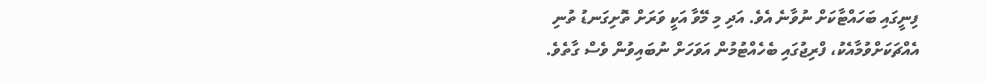ފިނީގައި ބަހައްޓާކަށް ނުވާނެ އެވެ. އަދި މި މޭވާ އަކީ ވަރަށް ތޮށިގަނޑު ތުނި އެއްޗަކަށްވުމާއެކު، ފްރިޖުގައި ބެހެއްޓުމުން އަވަހަށް ނުބައިވުން ވެސް ގާތެވެ.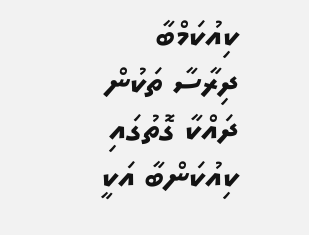ކިއުކަމްބާ
ދިރާސާ ތަކުން ދައްކާ ގޮތުގައި ކިއުކަންބާ އަކީ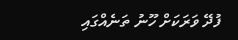ފުދޭ ވަރަކަށް ހޫނު ތަނެއްގައި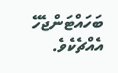ބަހައްޓަންޖެހޭ އެއްޗެކެވެ.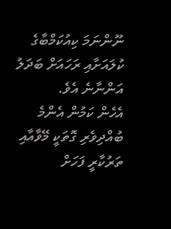ނޫންނަމަ ކިއުކަމްބާގެ ކުލައަށާއި ރަހައަށް ބަދަލު އަންނާނެ އެވެ.
އެހެން ކަމުން އެންމެ ބުއްދިވެރި ގޮތަކީ މޭވާއާއި ތަރުކާރީ ފަހަށް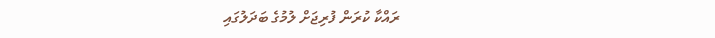ރައްކާ ކުރަން ފުރިޖަށް ލުމުގެ ބަދަލުގައި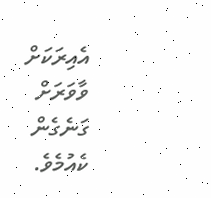އެއިރަކަށް ވާވަރަށް ގަނެގެން ކެއުމެވެ.